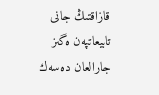قازاقتىڭ جانى تابيعاتپەن ەگىز جارالعان دەسەك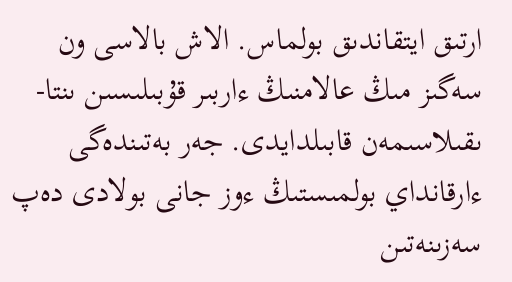ارتىق ايتقاندىق بولماس. الاش بالاسى ون سەگىز مىڭ عالامنىڭ ءاربىر قۇبىلىسىن ىنتا-ىقىلاسىمەن قابىلدايدى. جەر بەتىندەگى ءارقانداي بولمىستىڭ ءوز جانى بولادى دەپ سەزىنەتىن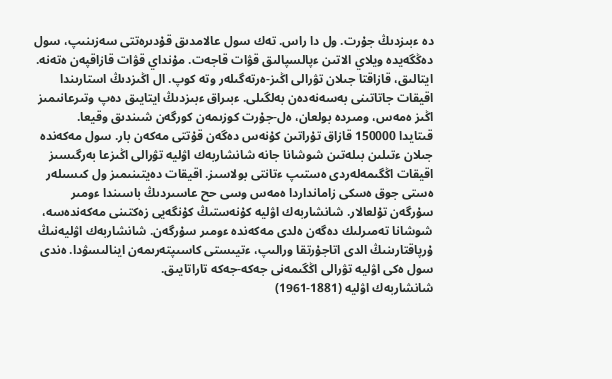دە ءبىزدىڭ جۇرت. ول دا راس. تەك سول عالامدىق قۇدىرەتتى سەزىنىپ، سول دەڭگەيدە ويلاي الاتىن ءپالسپالىق قۋات قاجەت. مۇنداي قۋات قازاقپەن ەتەنە. ايتالىق، قازاقتا جىلان تۋرالى اڭىز-ەرتەگىلەر وتە كوپ. ال اڭىزدىڭ استارىندا اقيقات جاتاتىنى بەسەنەدەن بەلگىلى. ءبىراق ءبىزدىڭ ايتايىق دەپ وتىرعانىمىز اڭىز ەمەس، ومىردە بولعان، ەل-جۇرت كوزىمەن كورگەن شىندىق وقيعا.
قىتايدا 150000 قازاق تۇراتىن كۇنەس دەگەن قۇتتى مەكەن بار. سول مەكەندە جىلان ءتىلىن بىلەتىن شوشانا جانە شانشاربەك اۋليە تۋرالى اڭىزعا بەرگىسىز اقيقات اڭگىمەلەردى ەستىپ ءتانتى بولاسىز. اقيقات دەيتىنىمىز ول كىسىلەر ەستى جوق ەسكى زامانداردا ەمەس وسى حح عاسىردىڭ باسىندا ءومىر سۇرگەن تۇلعالار. شانشاربەك اۋليە كۇنەستىڭ كۇنگەيى زەكتىنى مەكەندەسە، شوشانا تەمىرلىك دەگەن ەلدى مەكەندە ءومىر سۇرگەن. شانشاربەك اۋليەنىڭ ۇرپاقتارىنىڭ الدى اتاجۇرتقا ورالىپ، ءتيىستى كاسىپتەرىمەن اينالىسۋدا. ەندى سول ەكى اۋليە تۋرالى اڭگىمەنى جەكە-جەكە تاراتايىق.
شانشاربەك اۋليە (1881-1961)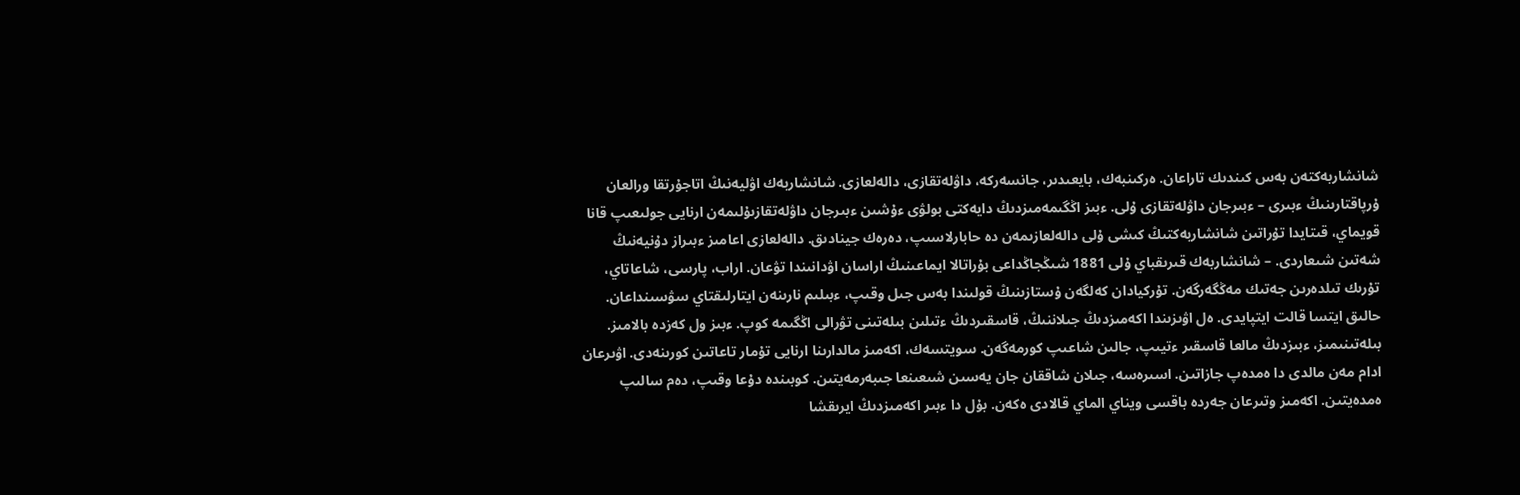شانشاربەكتەن بەس كىندىك تاراعان. ەركىنبەك، بايعىدىر، جانسەركە، داۋلەتقازى، دالەلعازى. شانشاربەك اۋليەنىڭ اتاجۇرتقا ورالعان ۇرپاقتارىنىڭ ءبىرى – ءبىرجان داۋلەتقازى ۇلى. ءبىز اڭگىمەمىزدىڭ دايەكتى بولۋى ءۇشىن ءبىرجان داۋلەتقازىۇلىمەن ارنايى جولىعىپ قانا قويماي، قىتايدا تۇراتىن شانشاربەكتىڭ كىشى ۇلى دالەلعازىمەن دە حابارلاسىپ، دەرەك جينادىق. دالەلعازى اعامىز ءبىراز دۇنيەنىڭ شەتىن شىعاردى. – شانشاربەك قىرىقباي ۇلى 1881 شىڭجاڭداعى بۇراتالا ايماعىنىڭ اراسان اۋدانىندا تۋعان. اراب، پارسى، شاعاتاي، تۇرىك تىلدەرىن جەتىك مەڭگەرگەن. تۇركيادان كەلگەن ۇستازىنىڭ قولىندا بەس جىل وقىپ، ءبىلىم نارىنەن ايتارلىقتاي سۋسىنداعان. حالىق ايتسا قالت ايتپايدى. ەل اۋىزىندا اكەمىزدىڭ جىلاننىڭ، قاسقىردىڭ ءتىلىن بىلەتىنى تۋرالى اڭگىمە كوپ. ءبىز ول كەزدە بالامىز. بىلەتىنىمىز، ءبىزدىڭ مالعا قاسقىر ءتيىپ، جالىن شاعىپ كورمەگەن. سويتسەك، اكەمىز مالدارىنا ارنايى تۇمار تاعاتىن كورىنەدى. اۋىرعان ادام مەن مالدى دا ەمدەپ جازاتىن. اسىرەسە، جىلان شاققان جان يەسىن شىعىنعا جىبەرمەيتىن. كوبىندە دۇعا وقىپ، دەم سالىپ ەمدەيتىن. اكەمىز وتىرعان جەردە باقسى ويناي الماي قالادى ەكەن. بۇل دا ءبىر اكەمىزدىڭ ايرىقشا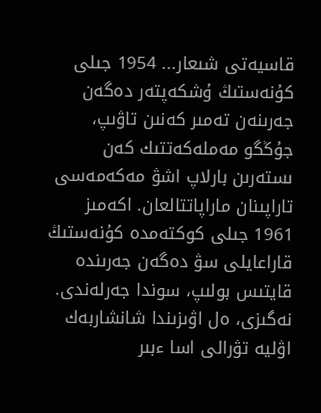قاسيەتى شىعار... 1954 جىلى كۇنەستىڭ ۇشكەپتەر دەگەن جەرىنەن تەمىر كەنىن تاۋىپ، جۇڭگو مەملەكەتتىك كەن ىستەرىن بارلاپ اشۋ مەكەمەسى تاراپىنان ماراپاتتالعان. اكەمىز 1961 جىلى كوكتەمدە كۇنەستىڭ قاراعايلى سۋ دەگەن جەرىندە قايتىس بولىپ، سوندا جەرلەندى. نەگىزى، ەل اۋىزىندا شانشاربەك اۋليە تۋرالى اسا ءبىر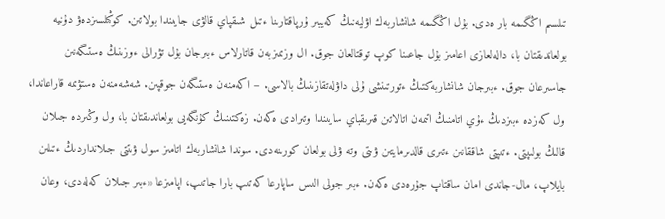تىلسىم اڭگىمە بار ەدى. بۇل اڭگىمە شانشاربەك اۋليەنىڭ كەيبىر ۇرپاقتارىنا ءتىل شىقپاي قالۋى جايىندا بولاتىن. كوڭىلسىزدەۋ دۇنيە بولعاندىقتان با، دالەلعازى اعامىز بۇل جاعىنا كوپ توقتالعان جوق. ال وزىمىزبەن قاتارلاس ءبىرجان بۇل تۋرالى ءوزىنىڭ ەستىگەنىن جاسىرعان جوق. ءبىرجان شانشاربەكتىڭ ءتورتىنشى ۇلى داۋلەتقازىنىڭ بالاسى. – اكەمنەن ەستىگەن جوقپىن. شەشەمنەن ەستۋىمە قاراعاندا، ول كەزدە ءبىزدىڭ ءۇي اتامنىڭ اتىمەن اتالاتىن قىرىقباي سايىندا وتىرادى ەكەن. زەكتىنىڭ كۇنگەيى بولعاندىقتان با، ول وڭىردە جىلان قالىڭ بولىپتى. ءتىپتى شاققانىن ءتىرى قالدىرمايتىن ۋىتى وتە ۋلى بولعان كورىنەدى. سوندا شانشاربەك اتامىز سول ۋىتتى جىلانداردىڭ ءتىلىن بايلاپ، مال-جاندى امان ساقتاپ جۇرەدى ەكەن. ءبىر جولى الىس ساپارعا كەتىپ بارا جاتىپ، اپامىزعا «ءبىر جىلان كەلەدى، وعان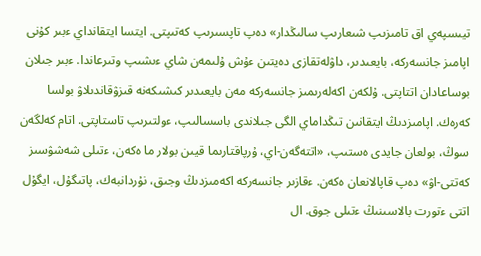تيىسپەي اق تامىزىپ شىعارىپ سالىڭدار» دەپ تاپسىرىپ كەتىپتى. ايتسا ايتقانداي ءبىر كۇنى اپامىز جانسەركە، بايعىدىر، داۋلەتقازى دەيتىن ءۇش ۇلىمەن شاي ءىشىپ وتىرعاندا. ءبىر جىلان بوساعادان اتتاپتى. ۇلكەن اكەلەرىمىز جانسەركە مەن بايعىدىر كىشىكەنە قىزۋقاندىلاۋ بولسا كەرەك. اپامىزدىڭ ايتقانىن تىڭداماي الگى جىلاندى باسسالىپ، ءولتىرىپ تاستاپتى. اتام كەلگەن سوڭ، بولعان جايدى ەستىپ، «اتتەگەن-اي، ۇرپاقتارىما قيىن بولار ما ەكەن، ءتىلى شەشۋسىز كەتتى-اۋ» دەپ قاپالانعان ەكەن. ءقازىر جانسەركە اكەمىزدىڭ وجىق، نۇردانبەك، پاتىگۇل، ايگۇل اتتى ءتورت بالاسىنىڭ ءتىلى جوق. ال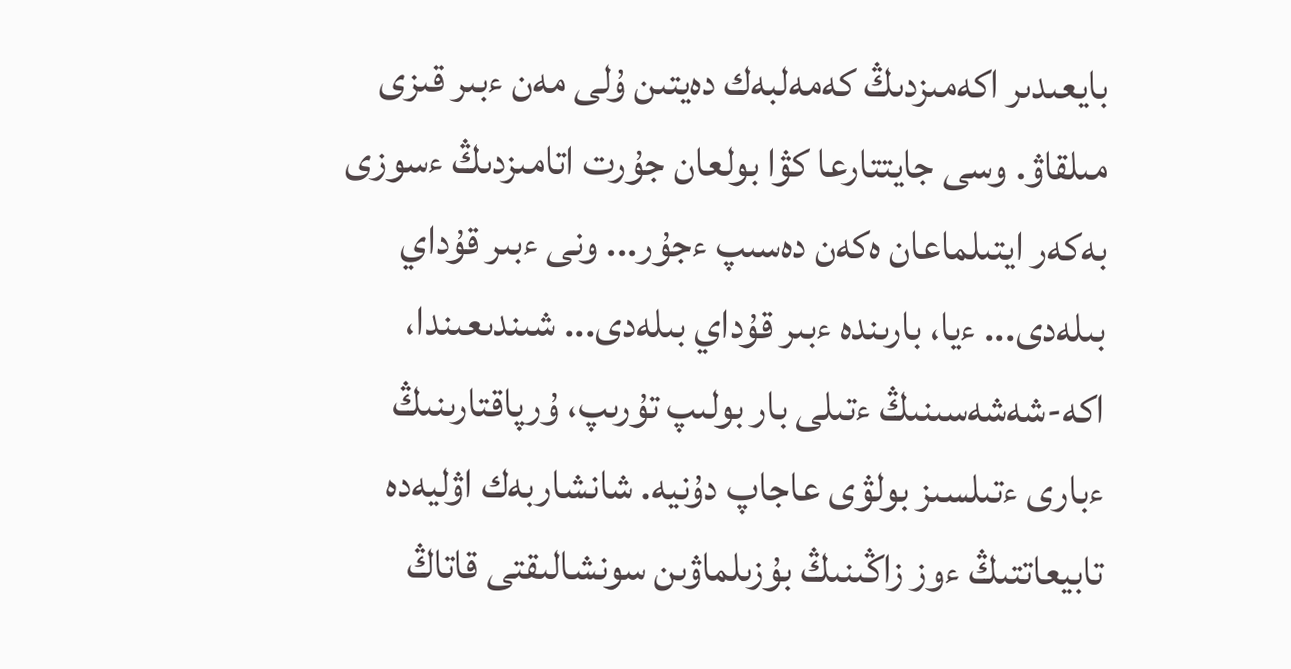بايعىدىر اكەمىزدىڭ كەمەلبەك دەيتىن ۇلى مەن ءبىر قىزى مىلقاۋ. وسى جايتتارعا كۋا بولعان جۇرت اتامىزدىڭ ءسوزى بەكەر ايتىلماعان ەكەن دەسىپ ءجۇر... ونى ءبىر قۇداي بىلەدى... ءيا، بارىندە ءبىر قۇداي بىلەدى... شىندىعىندا، اكە-شەشەسىنىڭ ءتىلى بار بولىپ تۇرىپ، ۇرپاقتارىنىڭ ءبارى ءتىلسىز بولۋى عاجاپ دۇنيە. شانشاربەك اۋليەدە تابيعاتتىڭ ءوز زاڭىنىڭ بۇزىلماۋىن سونشالىقتى قاتاڭ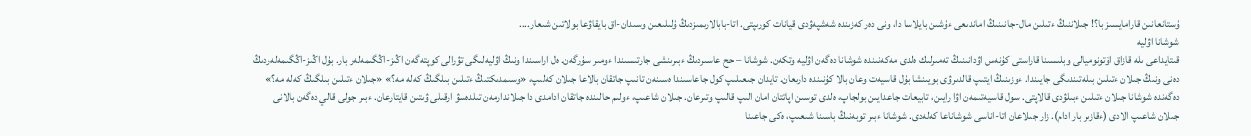ۇستانعانىن قارامايسىز با؟! جىلاننىڭ ءتىلىن مال-جانىنىڭ اماندىعى ءۇشىن بايلاسا دا، ونى دەر كەزىندە شەشپەۋدى قيانات كورىپتى. اتا-بابالارىمىزدىڭ ۇلىلىعىن وسىدان-اق بايقاۋعا بولاتىن شىعار....
شوشانا اۋليە
قىتايداعى ىلە قازاق اۆتونوميالى وبلىسىنا قاراستى كۇنەس اۋدانىنىڭ تەمىرلىك ەلدى مەكەنىندە شوشانا دەگەن اۋليە وتكەن. شوشانا – حح عاسىردىڭ ءبىرىنشى جارتىسىندا ءومىر سۇرگەن. ەل اراسىندا ونىڭ اۋليەلىگى تۋرالى كوپتەگەن اڭىز-اڭگىمەلەر بار. بۇل اڭىز-اڭگىمەلەردىڭ دەنى ونىڭ جىلان ءتىلىن بىلەتىندىگى جايىندا. ءوزىنىڭ ايتىپ قالدىرۋى بويىنشا بۇل قاسيەت وعان بالا كۇنىندە دارىعان. تايدان جىعىلىپ كول جاعاسىندا ەسىنەن تانىپ جاتقان بالاعا جىلان كەلىپ، «وسىمدىكتىڭ ءتىلىن بىلگىڭ كەلە مە؟» «جىلان ءتىلىن بىلگىڭ كەلە مە؟» دەگەندە شوشانا جىلان ءتىلىن ءبىلۋدى قالاپتى. سول قاسيەتىمەن اۋا رايىن، تابيعات جاعدايىن بولجاپ، ەلدى توسىن اپاتتان امان الىپ قالىپ وتىرعان. جىلان شاعىپ، ءولىم حالىندە جاتقان ادامدى دا جىلاندارمەن تىلدەسۋ ارقىلى ۋىتىن قايتارعان. ءبىر جولى قالي دەگەن بالانى جىلان شاعىپ الادى (ءقازىر بار ادام). زار جىلاعان اتا-اناسى شوشاناعا كەلەدى. شوشانا ءبىر توبەنىڭ باسىنا شىعىپ، ەكى جاعىنا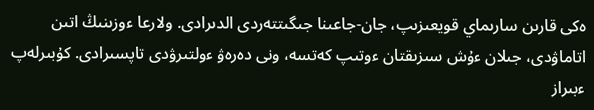ەكى قارىن سارىماي قويعىزىپ، جان-جاعىنا جىگىتتەردى الدىرادى. ولارعا ءوزىنىڭ اتىن اتاماۋدى، جىلان ءۇش سىزىقتان ءوتىپ كەتسە، ونى دەرەۋ ءولتىرۋدى تاپسىرادى. كۇبىرلەپ ءبىراز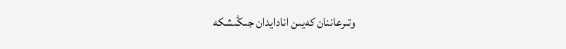وتىرعاننان كەيىن انادايدان جىڭىشكە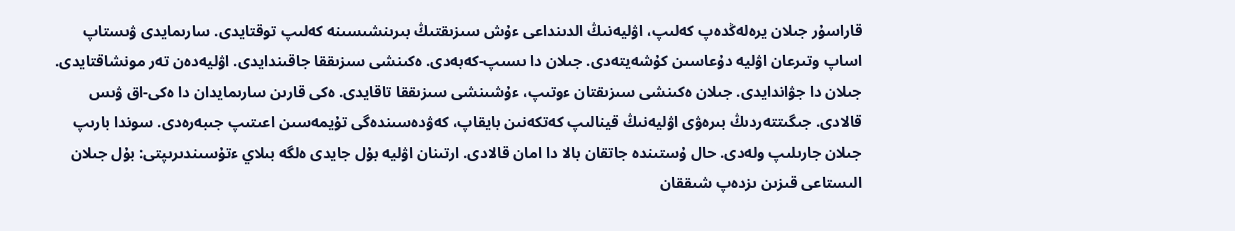قاراسۇر جىلان يرەلەڭدەپ كەلىپ، اۋليەنىڭ الدىنداعى ءۇش سىزىقتىڭ بىرىنشىسىنە كەلىپ توقتايدى. سارىمايدى ۋىستاپ اساپ وتىرعان اۋليە دۇعاسىن كۇشەيتەدى. جىلان دا ىسىپ-كەبەدى. ەكىنشى سىزىققا جاقىندايدى. اۋليەدەن تەر مونشاقتايدى. جىلان دا جۋاندايدى. جىلان ەكىنشى سىزىقتان ءوتىپ، ءۇشىنشى سىزىققا تاقايدى. ەكى قارىن سارىمايدان دا ەكى-اق ۋىس قالادى. جىگىتتەردىڭ بىرەۋى اۋليەنىڭ قينالىپ كەتكەنىن بايقاپ، كەۋدەسىندەگى تۇيمەسىن اعىتىپ جىبەرەدى. سوندا بارىپ جىلان جارىلىپ ولەدى. حال ۇستىندە جاتقان بالا دا امان قالادى. ارتىنان اۋليە بۇل جايدى ەلگە بىلاي ءتۇسىندىرىپتى: بۇل جىلان الىستاعى قىزىن ىزدەپ شىققان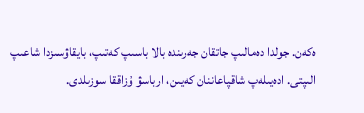ەكەن. جولدا دەمالىپ جاتقان جەرىندە بالا باسىپ كەتىپ، بايقاۋسىزدا شاعىپ الىپتى. ادەيىلەپ شاقپاعاننان كەيىن، ارباسۋ ۇزاققا سوزىلدى.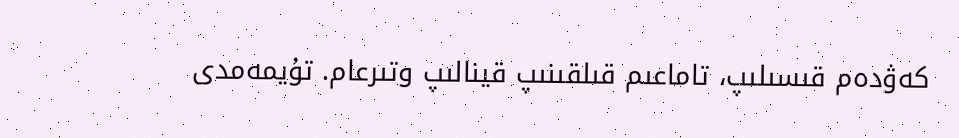كەۋدەم قىسىلىپ، تاماعىم قىلقىنىپ قينالىپ وتىرعام. تۇيمەمدى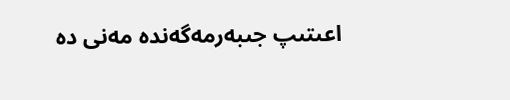اعىتىپ جىبەرمەگەندە مەنى دە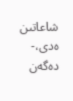شاعاتىن ەدى،- دەگەن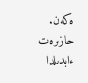ەكەن.
حازىرەت ءابدىلدا